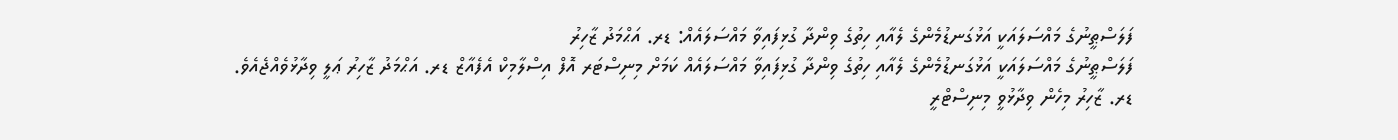ފަލަސްޠީނުގެ މައްސަލައަކީ އަޅުގަނޑުމެންގެ ލެއާއި ހިތުގެ ވިންދާ ގުޅިފައިވާ މައްސަލައެއް: ޑރ. އަޙްމަދު ޒާހިރު
ފަލަސްޠީނުގެ މައްސަލައަކީ އަޅުގަނޑުމެންގެ ލެއާއި ހިތުގެ ވިންދާ ގުޅިފައިވާ މައްސަލައެއް ކަމަށް މިނިސްޓަރ އޮފް އިސްލާމިކް އެފެއާޒް ޑރ. އަޙްމަދު ޒާހިރު ޢަލީ ވިދާޅުވެއްޖެއެވެ.
ޑރ. ޒާހިރު މިހެން ވިދާޅުވީ މިނިސްޓްރީ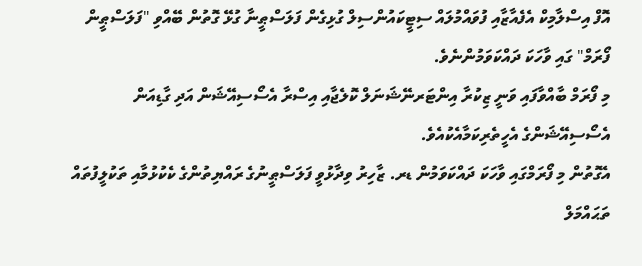އޮފް އިސްލާމިކް އެފެއާޒާއި ފުވައްމުލައް ސިޓީކައުންސިލް ގުޅިގެން ފަލަސްޠީނާ ގުޅޭ ގޮތުން ބޭއްވި "ފަލަސްޠީން ފޯރަމް" ގައި ވާހަކަ ދައްކަވަމުންނެވެ.
މި ފޯރަމް ބާއްވާފައި ވަނީ ޒިކުރާ އިންޓަރނޭޝަނަލް ކޮލެޖާއި އިސްރާ އެސޯސިއޭޝަން އަދި ގާޑިއަން އެސޯސިއޭޝަންގެ އެހީތެރިކަމާއެކުއެވެ.
އެގޮތުން މި ފޯރަމްގައި ވާހަކަ ދައްކަވަމުން ޑރ. ޒާހިރު ވިދާޅުވީ ފަލަސްޠީނުގެ ރައްޔިތުންގެ ކެކުޅުމާއި ތަކުލީފުތައް ތަޙައްމަލް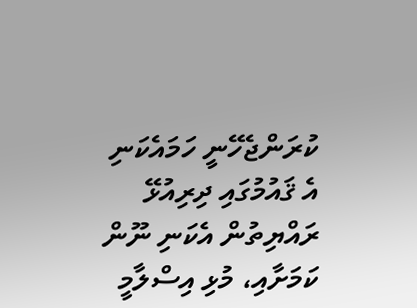ކުރަންޖެހޭނީ ހަމައެކަނި އެ ޤައުމުގައި ދިރިއުޅޭ ރައްޔިތުން އެކަނި ނޫން ކަމަށާއި، މުޅި އިސްލާމީ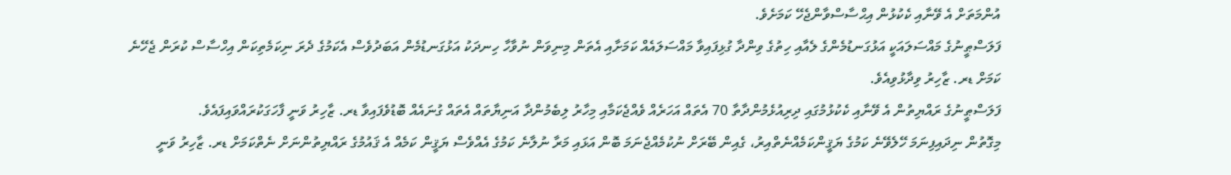އުންމަތަށް އެ ވޭނާއި ކެކުޅުން އިޙްސާސްވާންޖެހޭ ކަމަށެވެ.
ފަލަސްޠީނުގެ މައްސަލައަކީ އަޅުގަނޑުމެންގެ ލެއާއި ހިތުގެ ވިންދާ ގުޅިފައިވާ މައްސަލައެއް ކަމަށާއި އެތަން މިނިވަން ނުވާހާ ހިނދަކު އަޅުގަނޑުމެން އަބަދުވެސް އެކަމުގެ ދެރަ ނިކަމެތިކަން އިހްސާސް ކުރަން ޖެހޭނެ ކަމަށް ޑރ. ޒާހިރު ވިދާޅުވިއެވެ.
ފަލަސްޠީނުގެ ރައްޔިތުން އެ ވޭނާއި ކެކުޅުމުގައި ދިރިއުޅެމުންދާތާ 70 އެތައް އަހަރެއް ވެއްޖެކަމާއި މިހާރު ލިބެމުންދާ އަނިޔާތައް އެތައް ގުނައެއް ބޮޑުވެފައިވާ ޑރ. ޒާހިރު ވަނީ ފާހަގަކުރައްވައިފައެވެ.
މިގޮތުން ނިދައިފިނަމަ ހޭލެވޭނެ ކަމުގެ ޔަޤީންކަމެއްނެތްއިރު، ގެއިން ބޭރަށް ނުކުމެއްޖެނަމަ ބޮން އަޅައި މަރާ ނުލާނެ ކަމުގެ އެއްވެސް ޔަޤީން ކަމެއް އެ ޤައުމުގެ ރައްޔިތުންނަށް ނެތްކަމަށް ޑރ. ޒާހިރު ވަނީ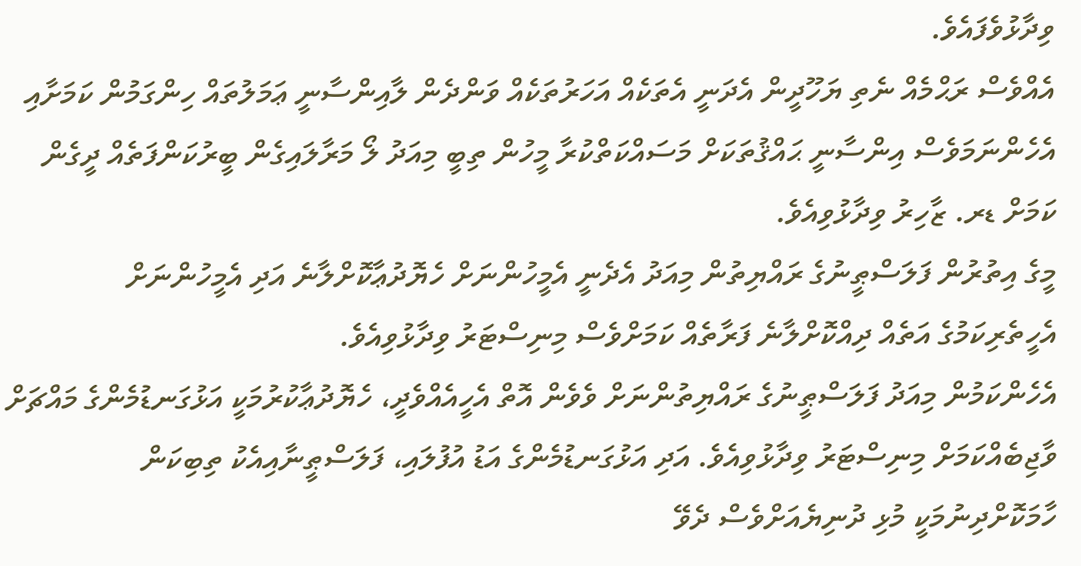ވިދާޅުވެފައެވެ.
އެއްވެސް ރަޙްމެއް ނެތި ޔަހޫދީން އެދަނީ އެތަކެއް އަހަރުތަކެއް ވަންދެން ލާއިންސާނީ ޢަމަލުތައް ހިންގަމުން ކަމަށާއި އެހެންނަމަވެސް އިންސާނީ ޙައްޤުތަކަށް މަސައްކަތްކުރާ މީހުން ތިބީ މިއަދު ލޯ މަރާލައިގެން ބީރުކަންފަތެއް ދީގެން ކަމަށް ޑރ. ޒާހިރު ވިދާޅުވިއެވެ.
މީގެ އިތުރުން ފަލަސްޠީނުގެ ރައްޔިތުން މިއަދު އެދެނީ އެމީހުންނަށް ހެޔޮދުޢާކޮށްލާނެ އަދި އެމީހުންނަށް އެހީތެރިކަމުގެ އަތެއް ދިއްކޮށްލާނެ ފަރާތެއް ކަމަށްވެސް މިނިސްޓަރު ވިދާޅުވިއެވެ.
އެހެންކަމުން މިއަދު ފަލަސްޠީނުގެ ރައްޔިތުންނަށް ވެވެން އޮތް އެހީއެއްވެދީ، ހެޔޮދުޢާކުރުމަކީ އަޅުގަނޑުމެންގެ މައްޗަށް ވާޖިބެއްކަމަށް މިނިސްޓަރު ވިދާޅުވިއެވެ. އަދި އަޅުގަނޑުމެންގެ އަޑު އުފުލައި، ފަލަސްޠީނާއިއެކު ތިބިކަން ހާމަކޮށްދިނުމަކީ މުޅި ދުނިޔެއަށްވެސް ދެވޭ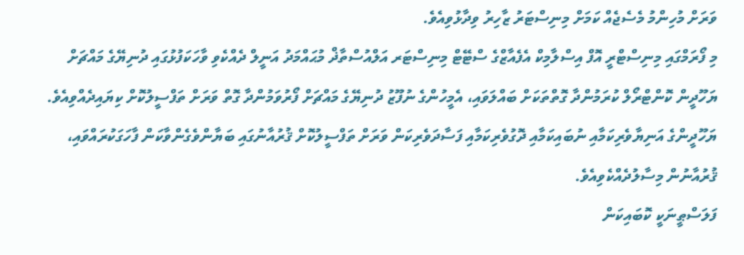ވަރަށް މުހިންމު މެސެޖެއް ކަމަށް މިނިސްޓަރު ޒާހިރު ވިދާޅުވިއެވެ.
މި ފޯރަމްގައި މިނިސްޓްރީ އޮފް އިސްލާމިކް އެފެއާޒްގެ ސްޓޭޓް މިނިސްޓަރ އަލްއުސްތާޛް މުޙައްމަދު އަނީލް ދެއްކެވި ވާހަކަފުޅުގައި ދުނިޔޭގެ މައްޗަށް ޔަހޫދީން ކޮންޓްރޯލް ކުރަމުންދާ ގޮތްތަކަށް ބައްލަވައި، އެމީހުންގެ ނުފޫޒު ދުނިޔޭގެ މައްޗަށް ފޯރުވަމުންދާ ގޮތް ވަރަށް ތަފްސީލުކޮށް ކިޔައިދެއްވިއެވެ.
ޔަހޫދީންގެ އަނިޔާވެރިކަމާއި ނުބައިކަމާއި ދޮގުވެރިކަމާއި ފަސާދަވެރިކަން ވަރަށް ތަފްސީލުކޮށް ޤުރުއާނުގައި ބަޔާންވެގެންވާކަން ފާހަގަކުރައްވައި، ޤުރުއާނުން މިސާލުދެއްކެވިއެވެ.
ފަލަސްޠީނަކީ ކޮބައިކަން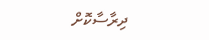ދިރާސާކޮށް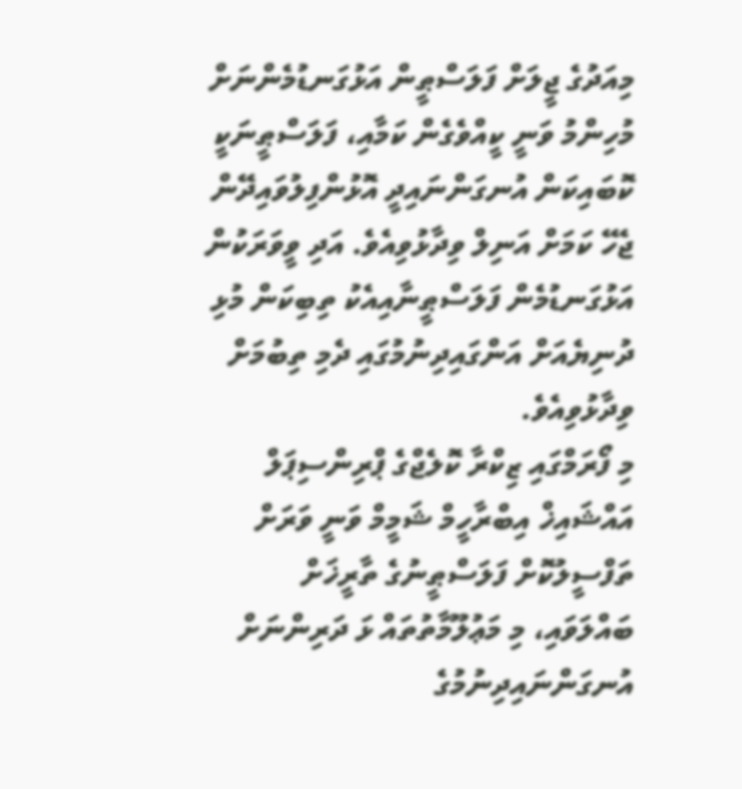މިއަދުގެ ޖީލަށް ފަލަސްޠީން އަޅުގަނޑުމެންނަށް މުހިންމު ވަނީ ކީއްވެގެން ކަމާއި، ފަލަސްޠީނަކީ ކޮބައިކަން އުނގަންނައިދީ އޮޅުންފިލުވައިދޭން ޖެހޭ ކަމަށް އަނިލް ވިދާޅުވިއެވެ. އަދި ވީވަރަކުން އަޅުގަނޑުމެން ފަލަސްޠީނާއިއެކު ތިބިކަން މުޅި ދުނިޔެއަށް އަންގައިދިނުމުގައި ދެމި ތިބުމަށް ވިދާޅުވިއެވެ.
މި ފޯރަމްގައި ޒިކްރާ ކޮލެޖްގެ ޕްރިންސިޕަލް އައްޝައިޚް އިބްރާހީމް ޝަމީމް ވަނީ ވަރަށް ތަފްސީލުކޮށް ފަލަސްޠީނުގެ ތާރީޚަށް ބައްލަވައި، މި މަޢުލޫމާތުތައް ޅަ ދަރިންނަށް އުނގަންނައިދިނުމުގެ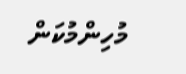މުހިންމުކަން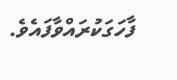ފާހަގަކުރައްވާފައެވެ.